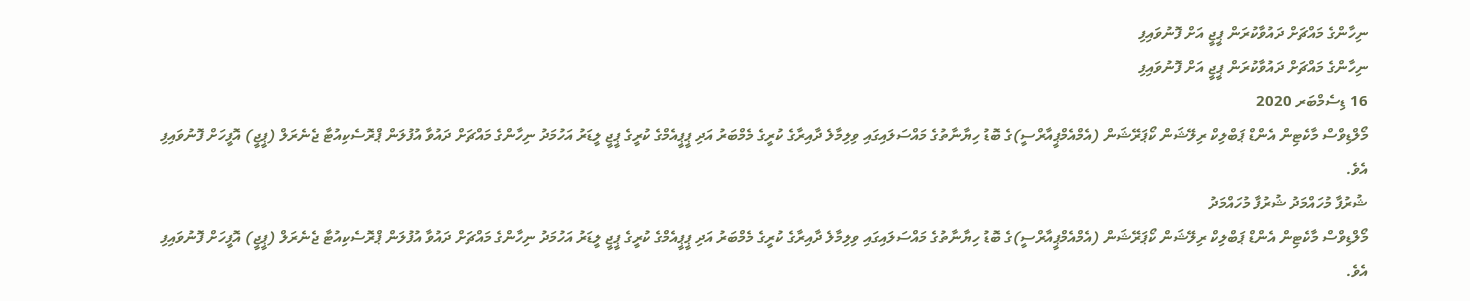ނިހާންގެ މައްޗަށް ދައުވާކުރަން ޕީޖީ އަށް ފޮނުވައިފި
ނިހާންގެ މައްޗަށް ދައުވާކުރަން ޕީޖީ އަށް ފޮނުވައިފި
16 ޑިސެމްބަރ 2020
މޯލްޑިވްސް މާކެޓިން އެންޑް ޕަބްލިކް ރިލޭޝަން ކޯޕަރޭޝަން (އެމްއެމްޕީއާރްސީ)ގެ ބޮޑު ހިޔާނާތުގެ މައްސަލައިގައި ވިލިމާލެ ދާއިރާގެ ކުރީގެ މެމްބަރު އަދި ޕީޕީއެމްގެ ކުރީގެ ޕީޖީ ލީޑަރު އަހުމަދު ނިހާންގެ މައްޗަށް ދައުވާ އުފުލަން ޕްރޮސެކިއުޓާ ޖެނެރަލް (ޕީޖީ) އޮފީހަށް ފޮނުވައިފި އެވެ.
ޝުރުފާ މުހައްމަދު ޝުރުފާ މުހައްމަދު
މޯލްޑިވްސް މާކެޓިން އެންޑް ޕަބްލިކް ރިލޭޝަން ކޯޕަރޭޝަން (އެމްއެމްޕީއާރްސީ)ގެ ބޮޑު ހިޔާނާތުގެ މައްސަލައިގައި ވިލިމާލެ ދާއިރާގެ ކުރީގެ މެމްބަރު އަދި ޕީޕީއެމްގެ ކުރީގެ ޕީޖީ ލީޑަރު އަހުމަދު ނިހާންގެ މައްޗަށް ދައުވާ އުފުލަން ޕްރޮސެކިއުޓާ ޖެނެރަލް (ޕީޖީ) އޮފީހަށް ފޮނުވައިފި އެވެ.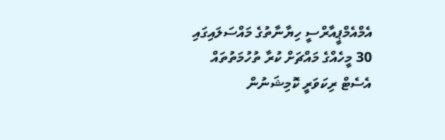އެމްއެމްޕީއާރްސީ ހިޔާނާތުގެ މައްސަލައިގައި 30 މީހެއްގެ މައްޗަށް ކުރާ ތުހުމަތުތައް އެސެޓް ރިކަވަރީ ކޮމިޝަނުން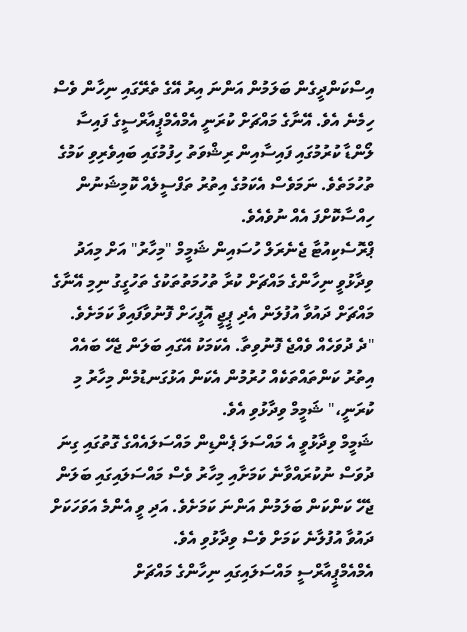އިސްކަންދީގެން ބަލަމުން އަންނަ އިރު އޭގެ ތެރޭގައި ނިހާން ވެސް ހިމެނެ އެވެ. އޭނާގެ މައްޗަށް ކުރަނީ އެމްއެމްޕީއާރްސީގެ ފައިސާ ލޯންޑާ ކުރުމުގައި ފައިސާއިން ރިޝްވަތު ހިފުމުގައި ބައިވެރިވި ކަމުގެ ތުހުމަތެވެ. ނަމަވެސް އެކަމުގެ އިތުރު ތަފްސީލެއް ކޮމިޝަނުން ހިއްސާކޮށްފަ އެއް ނުވެއެވެ.
ޕްރޮސެކިއުޓާ ޖެނެރަލް ހުސައިން ޝަމީމް "މިހާރު" އަށް މިއަދު ވިދާޅުވީ ނިހާންގެ މައްޗަށް ކުރާ ތުހުމަތުތަކުގެ ތަހުގީގު ނިމި އޭނާގެ މައްޗަށް ދައުވާ އުފުލަން އެދި ޕީޖީ އޮފީހަށް ފޮނުވާފައިވާ ކަމަށެވެ.
"ދެ ދުވަހެއް ވެއްޖެ ފޮނުވިތާ. އެކަމަކު އޭގައި ބަލަން ޖެހޭ ބައެއް އިތުރު ކަންތައްތަކެއް ހުރުމުން އެކަން އަޅުގަނޑުމެން މިހާރު މި ކުރަނީ،" ޝަމީމް ވިދާޅުވި އެވެ.
ޝަމީމް ވިދާޅުވީ އެ މައްސަލަ ޕެންޑިން މައްސަލައެއްގެ ގޮތުގައި ގިނަ ދުވަސް ނުކުރައްވާނެ ކަމަށާއި މިހާރު ވެސް މައްސަލައިގައި ބަލަން ޖެހޭ ކަންކަން ބަލަމުން އަންނަ ކަމަށެވެ. އަދި ވީ އެންމެ އަވަހަކަށް ދައުވާ އުފުލާނެ ކަމަށް ވެސް ވިދާޅުވި އެވެ.
އެމްއެމްޕީއާރްސީ މައްސަލައިގައި ނިހާންގެ މައްޗަށް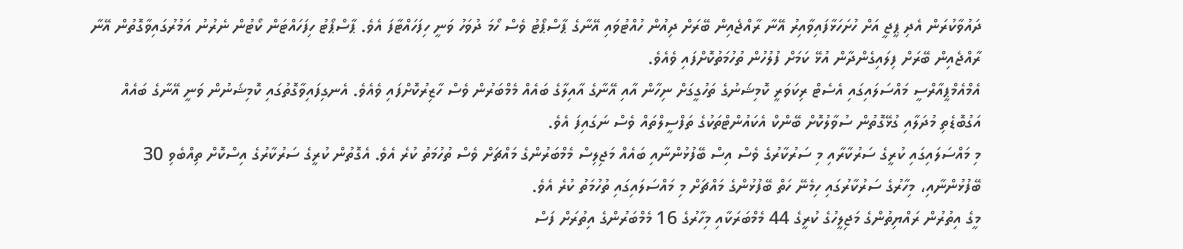ދައުވާކުރަން އެދި ޕީޖީ އަށް ހުށަހަޅާފައިވާއިރު އޭނާ ރާއްޖެއިން ބޭރަށް ދިއުން ހުއްޓުވައި އޭނާގެ ޕާސްޕޯޓު ވެސް ހޯމަ ދުވަހު ވަނީ ހިފަހައްޓާފަ އެވެ. ޕާސްޕޯޓު ހިފަހައްޓަން ކޯޓުން ނެރުނު އަމުރުގައިވާގޮތުން އޭނާ ރާއްޖެއިން ބޭރަށް ފިލައިގެންދާން އުޅޭ ކަމަށް ފުލުހުން ތުހުމަތުކޮށްފައި ވެއެވެ.
އެމްއެމްޕީއާރްސީ މައްސަލައިގައި އެސެޓް ރިކަވަރީ ކޮމިޝަނުގެ ތަހުގީގަށް ނިހާން އާއި އޭނާގެ އާއިލާގެ ބައެއް މެމްބަރުން ވެސް ހާޒިރުކޮށްފައި ވެއެވެ. އެނގިފައިވާގޮތުގައި ކޮމިޝަނުން ވަނީ އޭނާގެ ބައެއް އަގުބޮޑެތި މުދަލާއި ގުޅޭގޮތުން ސުވާލުކޮށް ބޭންކް އެކައުންޓްތަކުގެ ތަފްސީލްތައް ވެސް ނަގައިފަ އެވެ.
މި މައްސަލައިގައި ކުރީގެ ސަރުކާރާއި މި ސަރުކާރުގެ ވެސް އިސް ބޭފުޅުންނާއި ބައެއް މަޖިލިސް މެމްބަރުންގެ މައްޗަށް ވެސް ތުހުމަތު ކުރެ އެވެ. އެގޮތުން ކުރީގެ ސަރުކާރުގެ އިސްކޮށް ތިއްބެވި 30 ބޭފުޅުންނާއި، މިހާރުގެ ސަރުކާރުގައި ހިމެނޭ ހަތް ބޭފުޅުންގެ މައްޗަށް މި މައްސަލައިގައި ތުހުމަތު ކުރެ އެވެ.
މީގެ އިތުރުން ރައްޔިތުންގެ މަޖިލީހުގެ ކުރީގެ 44 މެމްބަރަކާއި މިހާރުގެ 16 މެމްބަރުންގެ އިތުރަށް ފަސް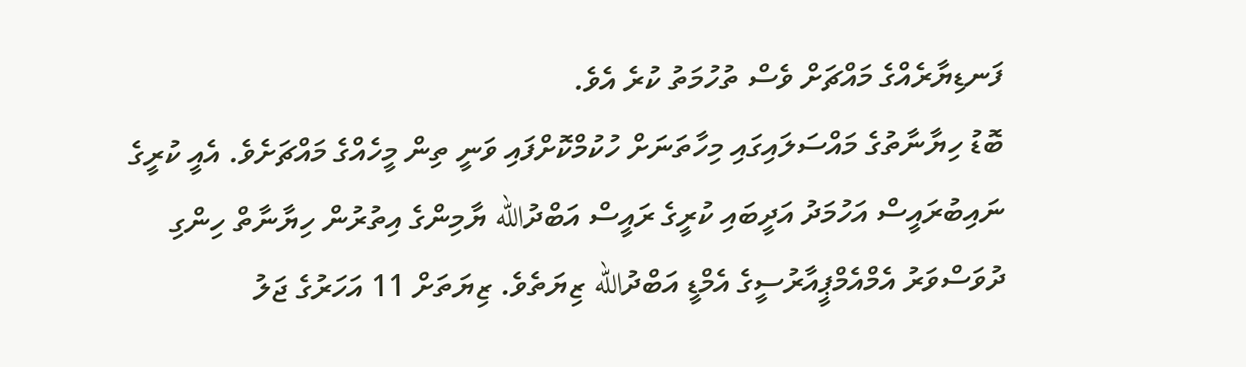ފަނޑިޔާރެއްގެ މައްޗަށް ވެސް ތުހުމަތު ކުރެ އެވެ.
ބޮޑު ހިޔާނާތުގެ މައްސަލައިގައި މިހާތަނަށް ހުކުމްކޮށްފައި ވަނީ ތިން މީހެއްގެ މައްޗަށެވެ. އެއީ ކުރީގެ ނައިބުރައީސް އަހުމަދު އަދީބައި ކުރީގެ ރައީސް އަބްދުالله ޔާމިންގެ އިތުރުން ހިޔާނާތް ހިންގި ދުވަސްވަރު އެމްއެމްޕީއާރުސީގެ އެމްޑީ އަބްދުالله ޒިޔަތެވެ. ޒިޔަތަށް 11 އަހަރުގެ ޖަލު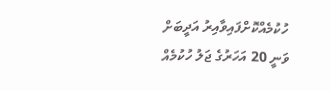ހުކުމެއްކޮށްފައިވާއިރު އަދީބަށް ވަނީ 20 އަހަރުގެ ޖަލު ހުކުމެއް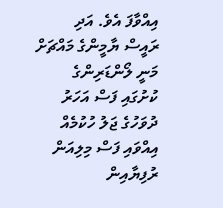އިއްވާފަ އެވެ. އަދި ރައީސް ޔާމީންގެ މައްޗަށް މަނީ ލޯންޑަރިންގެ ކުށުގައި ފަސް އަހަރު ދުވަހުގެ ޖަލު ހުކުމެއް އިއްވައި ފަސް މިލިއަން ރުފިޔާއިން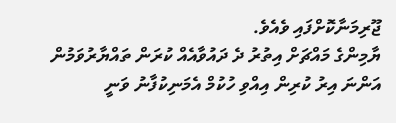ޖޫރިމަނާކޮށްފައި ވެއެވެ.
ޔާމިންގެ މައްޗަށް އިތުރު ދެ ދައުވާއެއް ކުރަން ތައްޔާރުވަމުން އަންނަ އިރު ކުރިން އިއްވި ހުކުމް އެމަނިކުފާނު ވަނީ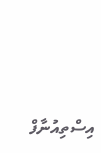އިސްތިއުނާފް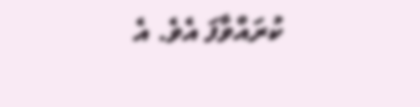ކުރައްވާފަ އެވެ. އެ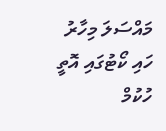މައްސަލަ މިހާރު ހައި ކޯޓުގައި އޮތީ ހުކުމް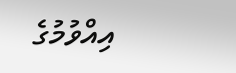އިއްވުމުގެ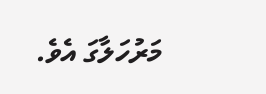މަރުހަލާގަ އެވެ.